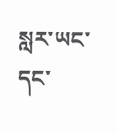སླར་ཡང་དང་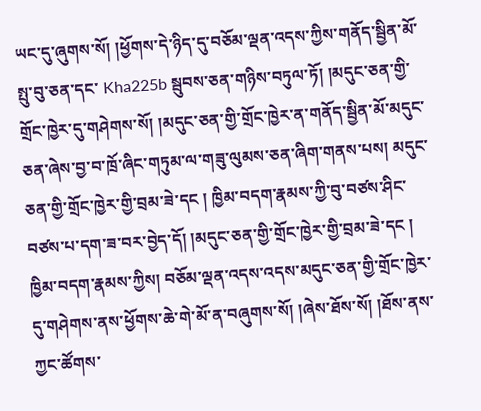ཡང་དུ་ཞུགས་སོ། །ཕྱོགས་དེ་ཉིད་དུ་བཅོམ་ལྡན་འདས་ཀྱིས་གནོད་སྦྱིན་མོ་སྤུ་བུ་ཅན་དང་ Kha225b སྦུབས་ཅན་གཉིས་བཏུལ་ཏོ། །མདུང་ཅན་གྱི་གྲོང་ཁྱེར་དུ་གཤེགས་སོ། །མདུང་ཅན་གྱི་གྲོང་ཁྱེར་ན་གནོད་སྦྱིན་མོ་མདུང་ཅན་ཞེས་བྱ་བ་ཁྲོ་ཞིང་གཏུམ་ལ་གཟུ་ལུམས་ཅན་ཞིག་གནས་པས། མདུང་ཅན་གྱི་གྲོང་ཁྱེར་གྱི་བྲམ་ཟེ་དང ། ཁྱིམ་བདག་རྣམས་ཀྱི་བུ་བཙས་ཤིང་བཙས་པ་དག་ཟ་བར་བྱེད་དོ། །མདུང་ཅན་གྱི་གྲོང་ཁྱེར་གྱི་བྲམ་ཟེ་དང ། ཁྱིམ་བདག་རྣམས་ཀྱིས། བཅོམ་ལྡན་འདས་འདས་མདུང་ཅན་གྱི་གྲོང་ཁྱེར་དུ་གཤེགས་ནས་ཕྱོགས་ཆེ་གེ་མོ་ན་བཞུགས་སོ། །ཞེས་ཐོས་སོ། །ཐོས་ནས་ཀྱང་ཚོགས་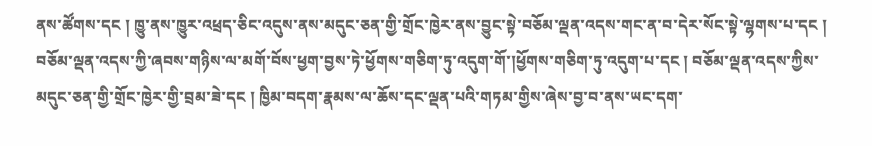ནས་ཚོགས་དང ། ཁྱུ་ནས་ཁྱུར་འཕྲད་ཅིང་འདུས་ནས་མདུང་ཅན་གྱི་གྲོང་ཁྱེར་ནས་བྱུང་སྟེ་བཅོམ་ལྡན་འདས་གང་ན་བ་དེར་སོང་སྟེ་ལྷགས་པ་དང ། བཅོམ་ལྡན་འདས་ཀྱི་ཞབས་གཉིས་ལ་མགོ་བོས་ཕྱག་བྱས་ཏེ་ཕྱོགས་གཅིག་ཏུ་འདུག་གོ་།ཕྱོགས་གཅིག་ཏུ་འདུག་པ་དང ། བཅོམ་ལྡན་འདས་ཀྱིས་མདུང་ཅན་གྱི་གྲོང་ཁྱེར་གྱི་བྲམ་ཟེ་དང ། ཁྱིམ་བདག་རྣམས་ལ་ཆོས་དང་ལྡན་པའི་གཏམ་གྱིས་ཞེས་བྱ་བ་ནས་ཡང་དག་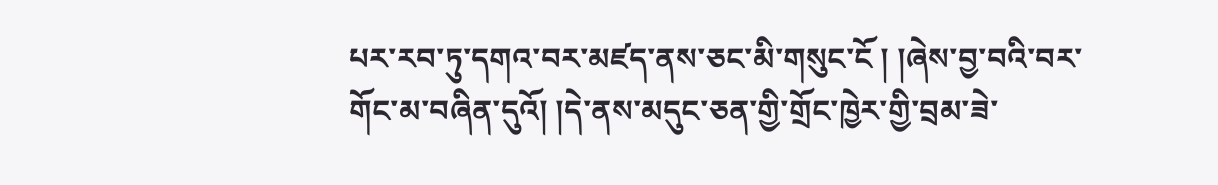པར་རབ་ཏུ་དགའ་བར་མཛད་ནས་ཅང་མི་གསུང་ངོ ། །ཞེས་བྱ་བའི་བར་གོང་མ་བཞིན་དུའོ། །དེ་ནས་མདུང་ཅན་གྱི་གྲོང་ཁྱེར་གྱི་བྲམ་ཟེ་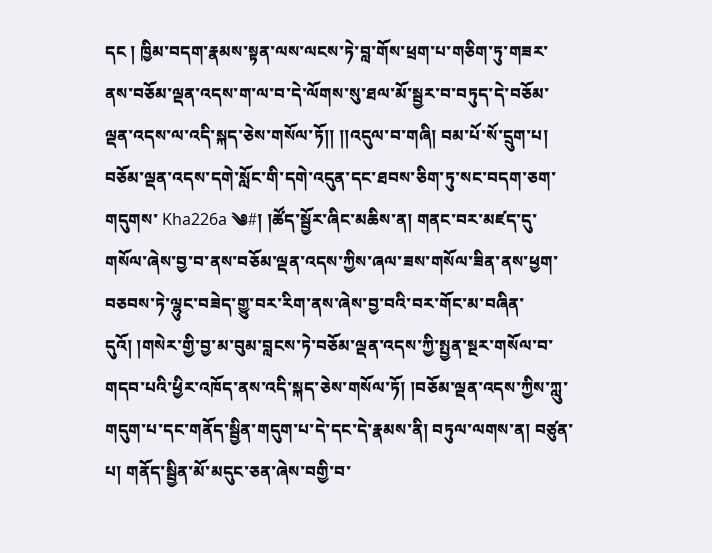དང ། ཁྱིམ་བདག་རྣམས་སྟན་ལས་ལངས་ཏེ་བླ་གོས་ཕྲག་པ་གཅིག་ཏུ་གཟར་ནས་བཅོམ་ལྡན་འདས་ག་ལ་བ་དེ་ལོགས་སུ་ཐལ་མོ་སྦྱར་བ་བཏུད་དེ་བཅོམ་ལྡན་འདས་ལ་འདི་སྐད་ཅེས་གསོལ་ཏོ།། །།འདུལ་བ་གཞི། བམ་པོ་སོ་དྲུག་པ། བཅོམ་ལྡན་འདས་དགེ་སློང་གི་དགེ་འདུན་དང་ཐབས་ཅིག་ཏུ་སང་བདག་ཅག་གདུགས་ Kha226a ༄#། །ཚོད་སྦྱོར་ཞིང་མཆིས་ན། གནང་བར་མཛད་དུ་གསོལ་ཞེས་བྱ་བ་ནས་བཅོམ་ལྡན་འདས་ཀྱིས་ཞལ་ཟས་གསོལ་ཟིན་ནས་ཕྱག་བཅབས་ཏེ་ལྷུང་བཟེད་གྱུ་བར་རིག་ནས་ཞེས་བྱ་བའི་བར་གོང་མ་བཞིན་དུའོ། །གསེར་གྱི་བྱ་མ་བུམ་བླངས་ཏེ་བཅོམ་ལྡན་འདས་ཀྱི་སྤྱན་སྔར་གསོལ་བ་གདབ་པའི་ཕྱིར་འཁོད་ནས་འདི་སྐད་ཅེས་གསོལ་ཏོ། །བཅོམ་ལྡན་འདས་ཀྱིས་ཀླུ་གདུག་པ་དང་གནོད་སྦྱིན་གདུག་པ་དེ་དང་དེ་རྣམས་ནི། བཏུལ་ལགས་ན། བཙུན་པ། གནོད་སྦྱིན་མོ་མདུང་ཅན་ཞེས་བགྱི་བ་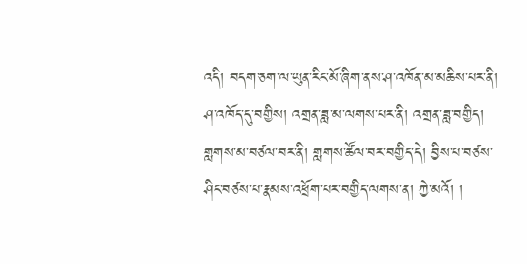འདི། བདག་ཅག་ལ་ཡུན་རིང་མོ་ཞིག་ནས་ཤ་འཁོན་མ་མཆིས་པར་ནི། ཤ་འཁོད་དུ་བགྱིས། འགྲན་ཟླ་མ་ལགས་པར་ནི། འགྲན་ཟླ་བགྱིད། གླགས་མ་བཙལ་བར་ནི། གླགས་ཚོལ་བར་བགྱིད་དེ། བྱིས་པ་བཙས་ཤིང་བཙས་པ་རྣམས་འཕྲོག་པར་བགྱིད་ལགས་ན། ཀྱེ་མའོ། །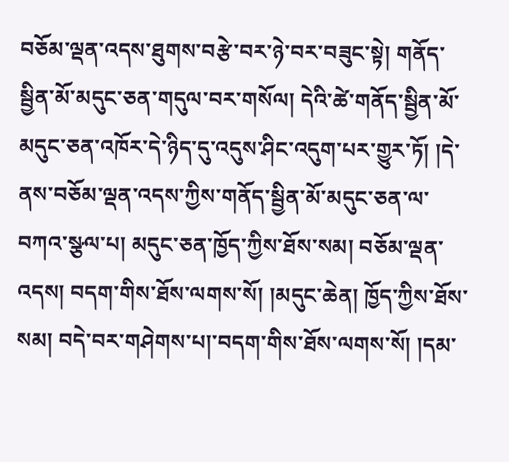བཅོམ་ལྡན་འདས་ཐུགས་བརྩེ་བར་ཉེ་བར་བཟུང་སྟེ། གནོད་སྦྱིན་མོ་མདུང་ཅན་གདུལ་བར་གསོལ། དེའི་ཚེ་གནོད་སྦྱིན་མོ་མདུང་ཅན་འཁོར་དེ་ཉིད་དུ་འདུས་ཤིང་འདུག་པར་གྱུར་ཏོ། །དེ་ནས་བཅོམ་ལྡན་འདས་ཀྱིས་གནོད་སྦྱིན་མོ་མདུང་ཅན་ལ་བཀའ་སྩལ་པ། མདུང་ཅན་ཁྱོད་ཀྱིས་ཐོས་སམ། བཅོམ་ལྡན་འདས། བདག་གིས་ཐོས་ལགས་སོ། །མདུང་ཆེན། ཁྱོད་ཀྱིས་ཐོས་སམ། བདེ་བར་གཤེགས་པ།་བདག་གིས་ཐོས་ལགས་སོ། །དམ་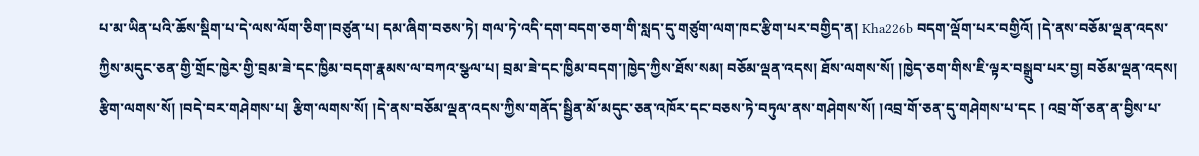པ་མ་ཡིན་པའི་ཆོས་སྡིག་པ་དེ་ལས་ལོག་ཅིག་།བཙུན་པ། དམ་ཞིག་བཅས་ཏེ། གལ་ཏེ་འདི་དག་བདག་ཅག་གི་སླད་དུ་གཙུག་ལག་ཁང་རྩིག་པར་བགྱིད་ན། Kha226b བདག་ལྡོག་པར་བགྱིའོ། །དེ་ནས་བཅོམ་ལྡན་འདས་ཀྱིས་མདུང་ཅན་གྱི་གྲོང་ཁྱེར་གྱི་བྲམ་ཟེ་དང་ཁྱིམ་བདག་རྣམས་ལ་བཀའ་སྩལ་པ། བྲམ་ཟེ་དང་ཁྱིམ་བདག་།ཁྱེད་ཀྱིས་ཐོས་སམ། བཅོམ་ལྡན་འདས། ཐོས་ལགས་སོ། །ཁྱེད་ཅག་གིས་ཇི་ལྟར་བསྒྲུབ་པར་བྱ། བཅོམ་ལྡན་འདས། རྩིག་ལགས་སོ། །བདེ་བར་གཤེགས་པ། རྩིག་ལགས་སོ། །དེ་ནས་བཅོམ་ལྡན་འདས་ཀྱིས་གནོད་སྦྱིན་མོ་མདུང་ཅན་འཁོར་དང་བཅས་ཏེ་བཏུལ་ནས་གཤེགས་སོ། །འབྲ་གོ་ཅན་དུ་གཤེགས་པ་དང ། འབྲ་གོ་ཅན་ན་བྱིས་པ་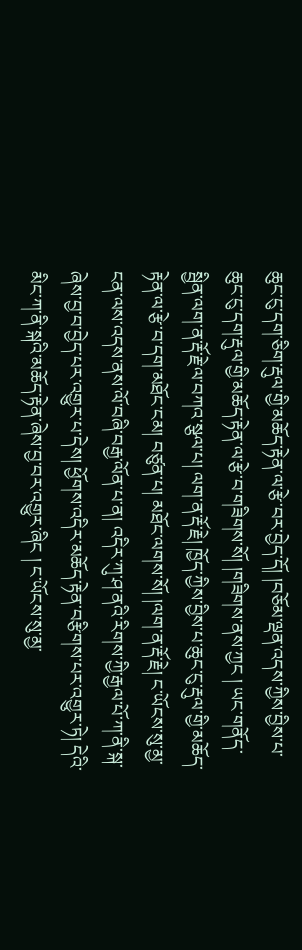ཆུང་ངུ་དག་ཅིག་རྡུལ་གྱི་མཆོད་རྟེན་ལ་རྩེ་བར་བྱེད་དོ། །བཅོམ་ལྡན་འདས་ཀྱིས་བྱིས་པ་ཆུང་ངུ་དག་རྡུལ་གྱི་མཆོད་རྟེན་ལ་རྩེ་བ་གཟིགས་སོ། །གཟིགས་ནས་ཀྱང ། ཡང་གནོད་སྦྱིན་ལག་ན་རྡོ་རྗེ་ལ་བཀའ་སྩལ་པ། ལག་ན་རྡོ་རྗེ། ཁྱོད་ཀྱིས་བྱིས་པ་ཆུང་ངུ་རྡུལ་གྱི་མཆོད་རྟེན་ལ་རྩེ་བ་དག་མཐོང་ངམ། བཙུན་པ། མཐོང་ལགས་སོ། །ལག་ན་རྡོ་རྗེ། ང་ཡོངས་སུ་མྱ་ངན་ལས་འདས་ནས་ལོ་བཞི་བརྒྱ་ལོན་པ་ན། འདིར་ཀུ་ཤ་ནའི་རིགས་ཀྱི་རྒྱལ་པོ་ཀ་ནི་སྐ་ཞེས་བྱ་བ་བྱེད་པར་འགྱུར་པ་དེས། ཕྱོགས་འདིར་མཆོད་རྟེན་བརྩིགས་པར་འགྱུར་ཏེ། དེའི་མིང་ཀ་ནི་སྐའི་མཆོད་རྟེན་ཞེས་བྱ་བར་འགྱུར་ཞིང ། ང་ཡོངས་སུ་མྱ་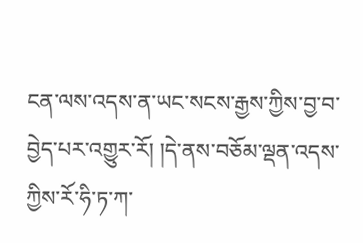ངན་ལས་འདས་ན་ཡང་སངས་རྒྱས་ཀྱིས་བྱ་བ་བྱེད་པར་འགྱུར་རོ། །དེ་ནས་བཅོམ་ལྡན་འདས་ཀྱིས་རོ་ཧི་ཏ་ཀ་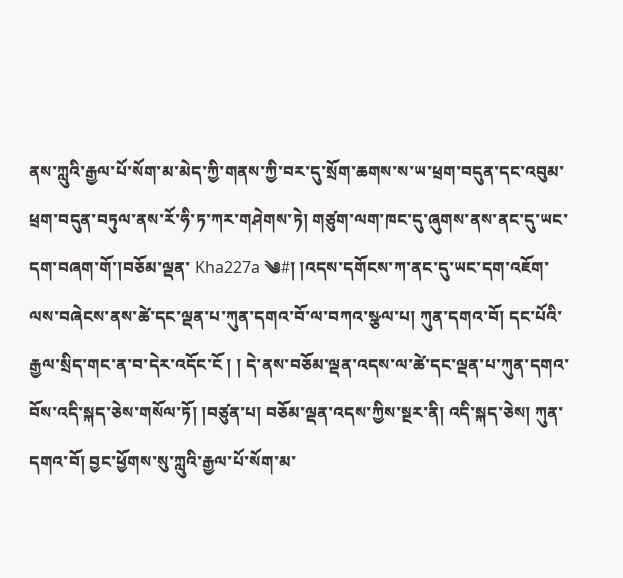ནས་ཀླུའི་རྒྱལ་པོ་སོག་མ་མེད་ཀྱི་གནས་ཀྱི་བར་དུ་སྲོག་ཆགས་ས་ཡ་ཕྲག་བདུན་དང་འབུམ་ཕྲག་བདུན་བཏུལ་ནས་རོ་ཧི་ཏ་ཀར་གཤེགས་ཏེ། གཙུག་ལག་ཁང་དུ་ཞུགས་ནས་ནང་དུ་ཡང་དག་བཞག་གོ་།བཅོམ་ལྡན་ Kha227a ༄#། །འདས་དགོངས་ཀ་ནང་དུ་ཡང་དག་འཇོག་ལས་བཞེངས་ནས་ཚེ་དང་ལྡན་པ་ཀུན་དགའ་བོ་ལ་བཀའ་སྩལ་པ། ཀུན་དགའ་བོ། དང་པོའི་རྒྱལ་སྲིད་གང་ན་བ་དེར་འདོང་ངོ ། ། དེ་ནས་བཅོམ་ལྡན་འདས་ལ་ཚེ་དང་ལྡན་པ་ཀུན་དགའ་བོས་འདི་སྐད་ཅེས་གསོལ་ཏོ། །བཙུན་པ། བཅོམ་ལྡན་འདས་ཀྱིས་སྔར་ནི། འདི་སྐད་ཅེས། ཀུན་དགའ་བོ། བྱང་ཕྱོགས་སུ་ཀླུའི་རྒྱལ་པོ་སོག་མ་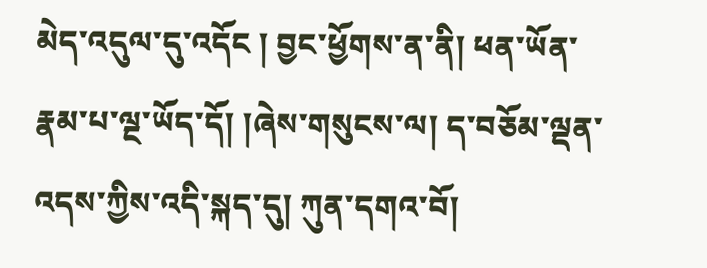མེད་འདུལ་དུ་འདོང ། བྱང་ཕྱོགས་ན་ནི། ཕན་ཡོན་རྣམ་པ་ལྔ་ཡོད་དོ། །ཞེས་གསུངས་ལ། ད་བཅོམ་ལྡན་འདས་ཀྱིས་འདི་སྐད་དུ། ཀུན་དགའ་བོ།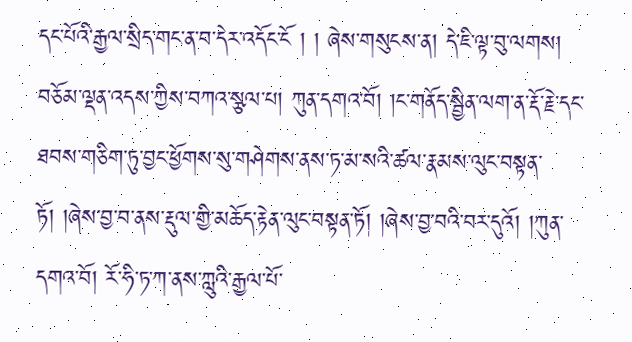དང་པོའི་རྒྱལ་སྲིད་གང་ན་བ་དེར་འདོང་ངོ ། ། ཞེས་གསུངས་ན། དེ་ཇི་ལྟ་བུ་ལགས། བཅོམ་ལྡན་འདས་ཀྱིས་བཀའ་སྩལ་པ། ཀུན་དགའ་བོ། །ང་གནོད་སྦྱིན་ལག་ན་རྡོ་རྗེ་དང་ཐབས་གཅིག་ཏུ་བྱང་ཕྱོགས་སུ་གཤེགས་ནས་ཏ་མ་སའི་ཚལ་རྣམས་ལུང་བསྟན་ཏོ། །ཞེས་བྱ་བ་ནས་རྡུལ་གྱི་མཆོད་རྟེན་ལུང་བསྟན་ཏོ། །ཞེས་བྱ་བའི་བར་དུའོ། །ཀུན་དགའ་བོ། རོ་ཧི་ཏ་ཀ་ནས་ཀླུའི་རྒྱལ་པོ་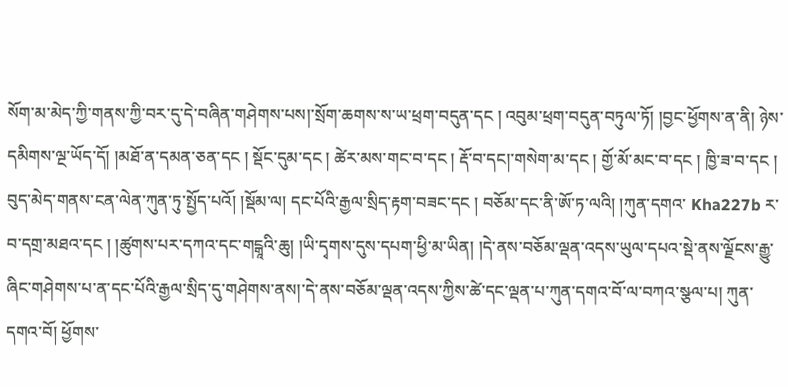སོག་མ་མེད་ཀྱི་གནས་ཀྱི་བར་དུ་དེ་བཞིན་གཤེགས་པས།་སྲོག་ཆགས་ས་ཡ་ཕྲག་བདུན་དང ། འབུམ་ཕྲག་བདུན་བཏུལ་ཏོ། །བྱང་ཕྱོགས་ན་ནི། ཉེས་དམིགས་ལྔ་ཡོད་དོ། །མཐོ་ན་དམན་ཅན་དང ། སྡོང་དུམ་དང ། ཚེར་མས་གང་བ་དང ། རྡོ་བ་དང།་གསེག་མ་དང ། གྱོ་མོ་མང་བ་དང ། ཁྱི་ཟ་བ་དང ། བུད་མེད་གནས་ངན་ལེན་ཀུན་ཏུ་སྤྱོད་པའོ། །སྡོམ་ལ། དང་པོའི་རྒྱལ་སྲིད་རྟག་བཟང་དང ། བཅོམ་དང་ནི་ཨོ་ཏ་ལའི། །ཀུན་དགའ་ Kha227b ར་བ་དགྲ་མཐའ་དང ། །ཚུགས་པར་དཀའ་དང་གངྒཱའི་ཆུ། །ཡི་དྭགས་དུས་དཔག་ཕྱི་མ་ཡིན། །དེ་ནས་བཅོམ་ལྡན་འདས་ཡུལ་དཔའ་སྡེ་ནས་ལྗོངས་རྒྱུ་ཞིང་གཤེགས་པ་ན་དང་པོའི་རྒྱལ་སྲིད་དུ་གཤེགས་ནས།་དེ་ནས་བཅོམ་ལྡན་འདས་ཀྱིས་ཚེ་དང་ལྡན་པ་ཀུན་དགའ་བོ་ལ་བཀའ་སྩལ་པ། ཀུན་དགའ་བོ། ཕྱོགས་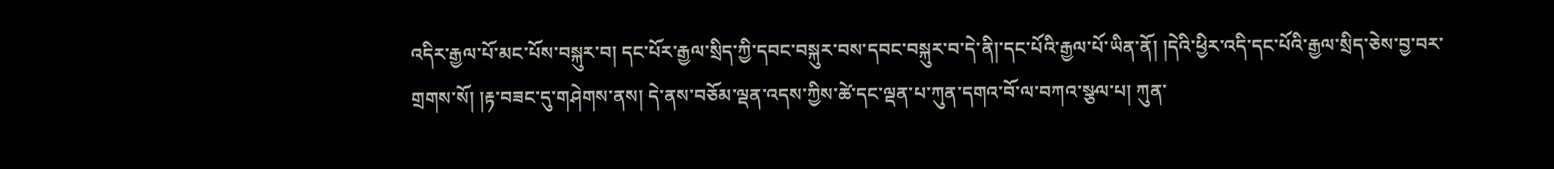འདིར་རྒྱལ་པོ་མང་པོས་བསྐུར་བ། དང་པོར་རྒྱལ་སྲིད་ཀྱི་དབང་བསྐུར་བས་དབང་བསྐུར་བ་དེ་ནི།་དང་པོའི་རྒྱལ་པོ་ཡིན་ནོ། །དེའི་ཕྱིར་འདི་དང་པོའི་རྒྱལ་སྲིད་ཅེས་བྱ་བར་གྲགས་སོ། །རྟ་བཟང་དུ་གཤེགས་ནས། དེ་ནས་བཅོམ་ལྡན་འདས་ཀྱིས་ཚེ་དང་ལྡན་པ་ཀུན་དགའ་བོ་ལ་བཀའ་སྩལ་པ། ཀུན་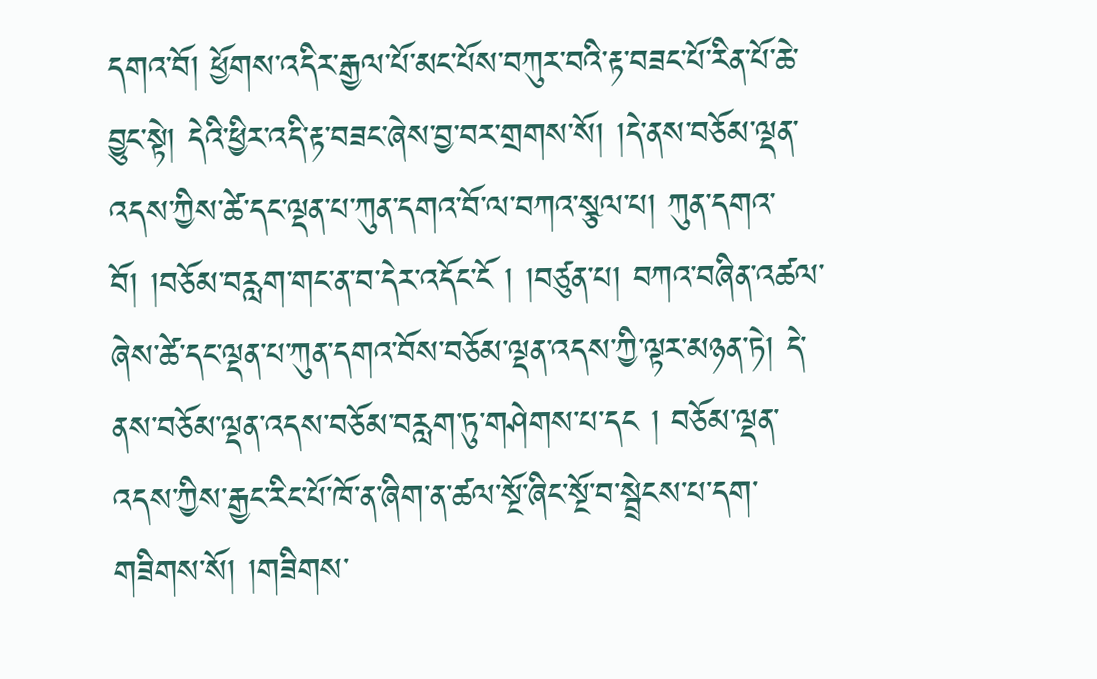དགའ་བོ། ཕྱོགས་འདིར་རྒྱལ་པོ་མང་པོས་བཀུར་བའི་རྟ་བཟང་པོ་རིན་པོ་ཆེ་བྱུང་སྟེ། དེའི་ཕྱིར་འདི་རྟ་བཟང་ཞེས་བྱ་བར་གྲགས་སོ། །དེ་ནས་བཅོམ་ལྡན་འདས་ཀྱིས་ཚེ་དང་ལྡན་པ་ཀུན་དགའ་བོ་ལ་བཀའ་སྩལ་པ། ཀུན་དགའ་བོ། །བཅོམ་བརླག་གང་ན་བ་དེར་འདོང་ངོ ། །བཙུན་པ། བཀའ་བཞིན་འཚལ་ཞེས་ཚེ་དང་ལྡན་པ་ཀུན་དགའ་བོས་བཅོམ་ལྡན་འདས་ཀྱི་ལྟར་མཉན་ཏེ། དེ་ནས་བཅོམ་ལྡན་འདས་བཅོམ་བརླག་ཏུ་གཤེགས་པ་དང ། བཅོམ་ལྡན་འདས་ཀྱིས་རྒྱང་རིང་པོ་ཁོ་ན་ཞིག་ན་ཚལ་སྔོ་ཞིང་སྔོ་བ་སྦྲེངས་པ་དག་གཟིགས་སོ། །གཟིགས་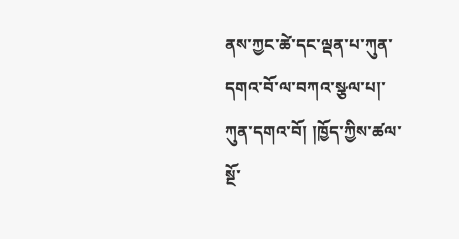ནས་ཀྱང་ཚེ་དང་ལྡན་པ་ཀུན་དགའ་བོ་ལ་བཀའ་སྩལ་པ།་ཀུན་དགའ་བོ། །ཁྱོད་ཀྱིས་ཚལ་སྔོ་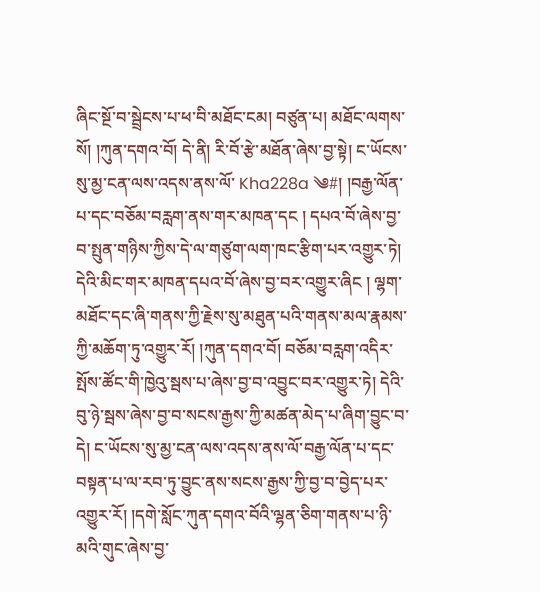ཞིང་སྔོ་བ་སྦྲེངས་པ་ཕ་བི་མཐོང་ངམ། བཙུན་པ། མཐོང་ལགས་སོ། །ཀུན་དགའ་བོ། དེ་ནི། རི་བོ་རྩེ་མཐོན་ཞེས་བྱ་སྟེ། ང་ཡོངས་སུ་མྱ་ངན་ལས་འདས་ནས་ལོ་ Kha228a ༄#། །བརྒྱ་ལོན་པ་དང་བཅོམ་བརླག་ནས་གར་མཁན་དང ། དཔའ་བོ་ཞེས་བྱ་བ་སྤུན་གཉིས་ཀྱིས་དེ་ལ་གཙུག་ལག་ཁང་རྩིག་པར་འགྱུར་ཏེ། དེའི་མིང་གར་མཁན་དཔའ་བོ་ཞེས་བྱ་བར་འགྱུར་ཞིང ། ལྷག་མཐོང་དང་ཞི་གནས་ཀྱི་རྗེས་སུ་མཐུན་པའི་གནས་མལ་རྣམས་ཀྱི་མཆོག་ཏུ་འགྱུར་རོ། །ཀུན་དགའ་བོ། བཅོམ་བརླག་འདིར་སྤོས་ཚོང་གི་ཁྱེའུ་སྦས་པ་ཞེས་བྱ་བ་འབྱུང་བར་འགྱུར་ཏེ། དེའི་བུ་ཉེ་སྦས་ཞེས་བྱ་བ་སངས་རྒྱས་ཀྱི་མཚན་མེད་པ་ཞིག་བྱུང་བ་དེ། ང་ཡོངས་སུ་མྱ་ངན་ལས་འདས་ནས་ལོ་བརྒྱ་ལོན་པ་དང་བསྟན་པ་ལ་རབ་ཏུ་བྱུང་ནས་སངས་རྒྱས་ཀྱི་བྱ་བ་བྱེད་པར་འགྱུར་རོ། །དགེ་སློང་ཀུན་དགའ་བོའི་ལྷན་ཅིག་གནས་པ་ཉི་མའི་གུང་ཞེས་བྱ་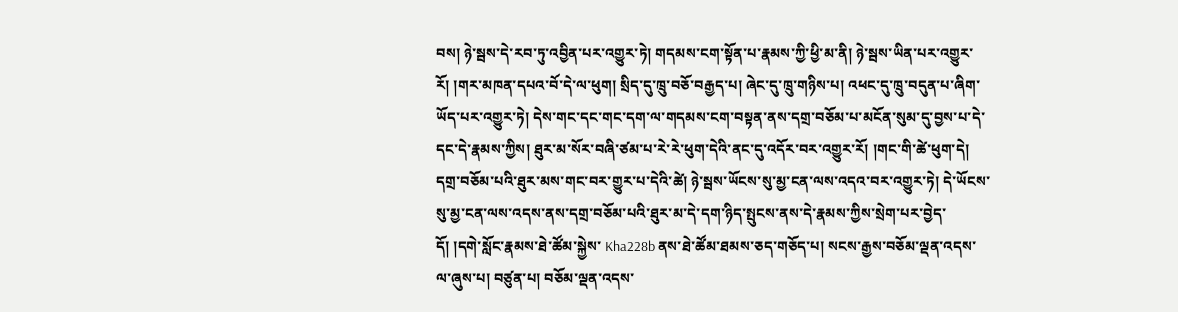བས། ཉེ་སྦས་དེ་རབ་ཏུ་འབྱིན་པར་འགྱུར་ཏེ། གདམས་ངག་སྟོན་པ་རྣམས་ཀྱི་ཕྱི་མ་ནི། ཉེ་སྦས་ཡིན་པར་འགྱུར་རོ། །གར་མཁན་དཔའ་བོ་དེ་ལ་ཕུག། སྲིད་དུ་ཁྲུ་བཅོ་བརྒྱད་པ། ཞེང་དུ་ཁྲུ་གཉིས་པ། འཕང་དུ་ཁྲུ་བདུན་པ་ཞིག་ཡོད་པར་འགྱུར་ཏེ། དེས་གང་དང་གང་དག་ལ་གདམས་ངག་བསྟན་ནས་དགྲ་བཅོམ་པ་མངོན་སུམ་དུ་བྱས་པ་དེ་དང་དེ་རྣམས་ཀྱིས། ཐུར་མ་སོར་བཞི་ཙམ་པ་རེ་རེ་ཕུག་དེའི་ནང་དུ་འདོར་བར་འགྱུར་རོ། །གང་གི་ཚེ་ཕུག་དེ། དགྲ་བཅོམ་པའི་ཐུར་མས་གང་བར་གྱུར་པ་དེའི་ཚེ། ཉེ་སྦས་ཡོངས་སུ་མྱ་ངན་ལས་འདའ་བར་འགྱུར་ཏེ། དེ་ཡོངས་སུ་མྱ་ངན་ལས་འདས་ནས་དགྲ་བཅོམ་པའི་ཐུར་མ་དེ་དག་ཉིད་སྤུངས་ནས་དེ་རྣམས་ཀྱིས་སྲེག་པར་བྱེད་དོ། །དགེ་སློང་རྣམས་ཐེ་ཚོམ་སྐྱེས་ Kha228b ནས་ཐེ་ཚོམ་ཐམས་ཅད་གཅོད་པ། སངས་རྒྱས་བཅོམ་ལྡན་འདས་ལ་ཞུས་པ། བཙུན་པ། བཅོམ་ལྡན་འདས་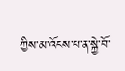ཀྱིས་མ་འོངས་པ་ན་སྐྱེ་བོ་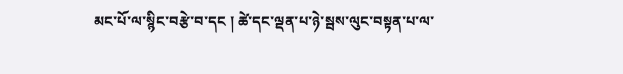མང་པོ་ལ་སྙིང་བརྩེ་བ་དང ། ཚེ་དང་ལྡན་པ་ཉེ་སྦས་ལུང་བསྟན་པ་ལ་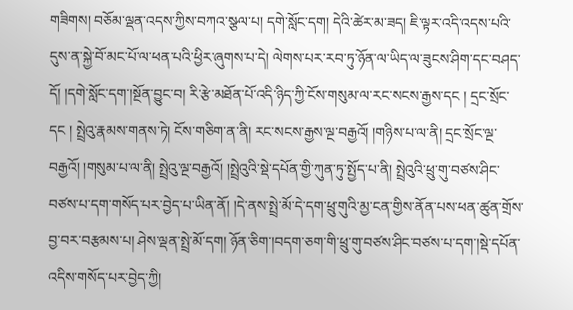གཟིགས། བཅོམ་ལྡན་འདས་ཀྱིས་བཀའ་སྩལ་པ། དགེ་སློང་དག། དེའི་ཚེར་མ་ཟད། ཇི་ལྟར་འདི་འདས་པའི་དུས་ན་སྐྱེ་བོ་མང་པོ་ལ་ཕན་པའི་ཕྱིར་ཞུགས་པ་དེ། ལེགས་པར་རབ་ཏུ་ཉོན་ལ་ཡིད་ལ་ཟུངས་ཤིག་དང་བཤད་དོ། །དགེ་སློང་དག་།སྔོན་བྱུང་བ། རི་རྩེ་མཐོན་པོ་འདི་ཉིད་ཀྱི་ངོས་གསུམ་ལ་རང་སངས་རྒྱས་དང ། དྲང་སྲོང་དང ། སྤྲེའུ་རྣམས་གནས་ཏེ། ངོས་གཅིག་ན་ནི། རང་སངས་རྒྱས་ལྔ་བརྒྱའོ། །གཉིས་པ་ལ་ནི། དྲང་སྲོང་ལྔ་བརྒྱའོ། །གསུམ་པ་ལ་ནི། སྤྲེའུ་ལྔ་བརྒྱའོ། །སྤྲེའུའི་སྡེ་དཔོན་གྱི་ཀུན་ཏུ་སྤྱོད་པ་ནི། སྤྲེའུའི་ཕྲུ་གུ་བཙས་ཤིང་བཙས་པ་དག་གསོད་པར་བྱེད་པ་ཡིན་ནོ། །དེ་ནས་སྤྲེ་མོ་དེ་དག་ཕྲུ་གུའི་མྱ་ངན་གྱིས་ནོན་པས་ཕན་ཚུན་གྲོས་བྱ་བར་བརྩམས་པ། ཤེས་ལྡན་སྤྲེ་མོ་དག། ཉོན་ཅིག་།བདག་ཅག་གི་ཕྲུ་གུ་བཙས་ཤིང་བཙས་པ་དག་།སྡེ་དཔོན་འདིས་གསོད་པར་བྱེད་ཀྱི།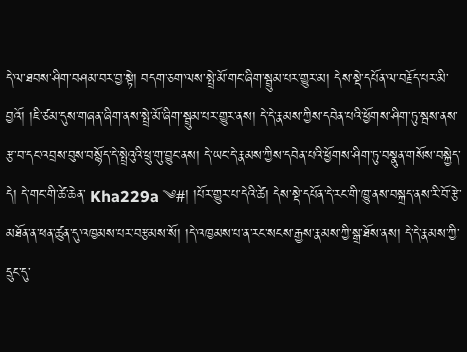དེ་ལ་ཐབས་ཤིག་བཤམ་བར་བྱ་སྟེ། བདག་ཅག་ལས་སྤྲེ་མོ་གང་ཞིག་སྦྲུམ་པར་གྱུར་མ། དེས་སྡེ་དཔོན་ལ་བརྗོད་པར་མི་བྱའོ། །ཇི་ཙམ་དུས་གཞན་ཞིག་ནས་སྤྲེ་མོ་ཞིག་སྦྲུམ་པར་གྱུར་ནས། དེ་དེ་རྣམས་ཀྱིས་དབེན་པའི་ཕྱོགས་ཤིག་ཏུ་སྦས་ནས་རྩ་བ་དང་འབྲས་བུས་བསྙོད་དེ་སྤྲེའུའི་ཕྲུ་གུ་བྱུང་ནས། དེ་ཡང་དེ་རྣམས་ཀྱིས་དབེན་པའི་ཕྱོགས་ཤིག་ཏུ་བསྣུན་གསོས་བསྐྱེད་དེ། དེ་གང་གི་ཚེ་ཆེན་ Kha229a ༄#། །པོར་གྱུར་པ་དེའི་ཚེ། དེས་སྡེ་དཔོན་དེ་རང་གི་ཁྱུ་ནས་བསྐྲད་ནས་རི་བོ་རྩེ་མཐོན་ན་ཕན་ཚུན་དུ་འཁྱམས་པར་བརྩམས་སོ། །དེ་འཁྱམས་པ་ན་རང་སངས་རྒྱས་རྣམས་ཀྱི་སྒྲ་ཐོས་ནས། དེ་དེ་རྣམས་ཀྱི་དྲུང་དུ་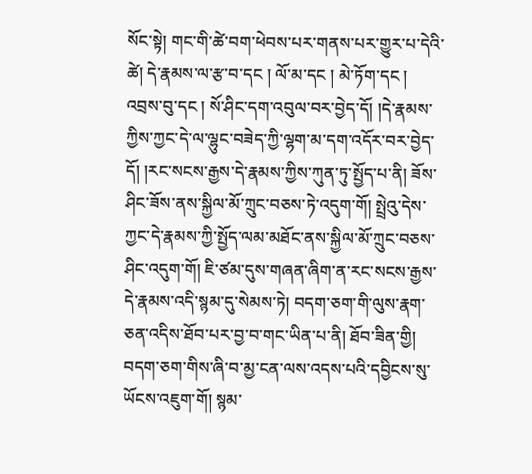སོང་སྟེ། གང་གི་ཚེ་བག་ཕེབས་པར་གནས་པར་གྱུར་པ་དེའི་ཚེ། དེ་རྣམས་ལ་རྩ་བ་དང ། ལོ་མ་དང ། མེ་ཏོག་དང ། འབྲས་བུ་དང ། སོ་ཤིང་དག་འབུལ་བར་བྱེད་དོ། །དེ་རྣམས་ཀྱིས་ཀྱང་དེ་ལ་ལྷུང་བཟེད་ཀྱི་ལྷག་མ་དག་འདོར་བར་བྱེད་དོ། །རང་སངས་རྒྱས་དེ་རྣམས་ཀྱིས་ཀུན་ཏུ་སྤྱོད་པ་ནི། ཟོས་ཤིང་ཟོས་ནས་སྐྱིལ་མོ་ཀྲུང་བཅས་ཏེ་འདུག་གོ། སྤྲེའུ་དེས་ཀྱང་དེ་རྣམས་ཀྱི་སྤྱོད་ལམ་མཐོང་ནས་སྐྱིལ་མོ་ཀྲུང་བཅས་ཤིང་འདུག་གོ། ཇི་ཙམ་དུས་གཞན་ཞིག་ན་རང་སངས་རྒྱས་དེ་རྣམས་འདི་སྙམ་དུ་སེམས་ཏེ། བདག་ཅག་གི་ལུས་རྣག་ཅན་འདིས་ཐོབ་པར་བྱ་བ་གང་ཡིན་པ་ནི། ཐོབ་ཟིན་གྱི། བདག་ཅག་གིས་ཞི་བ་མྱ་ངན་ལས་འདས་པའི་དབྱིངས་སུ་ཡོངས་འཇུག་གོ། སྙམ་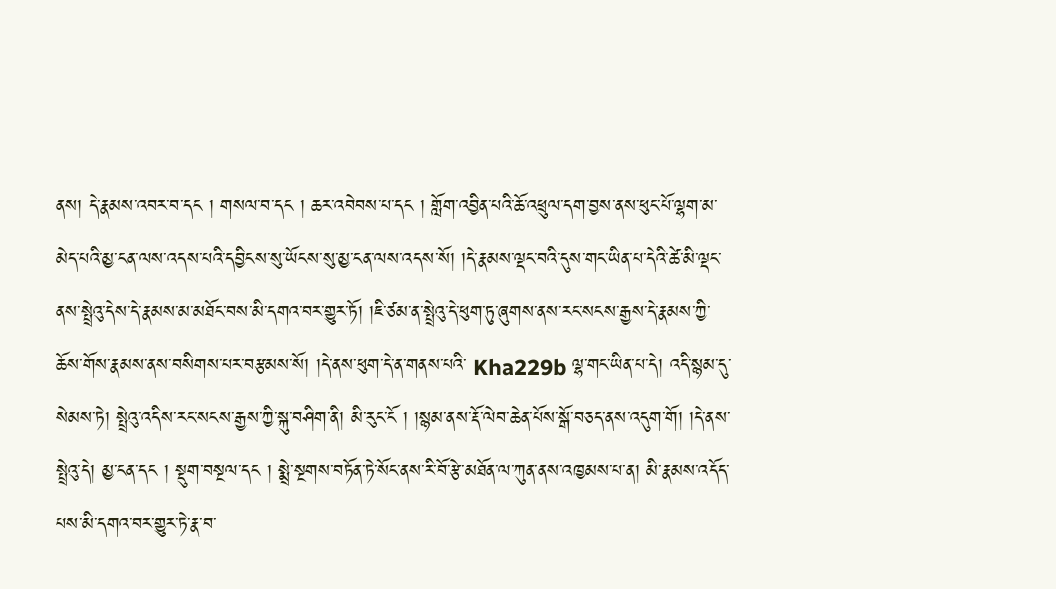ནས། དེ་རྣམས་འབར་བ་དང ། གསལ་བ་དང ། ཆར་འབེབས་པ་དང ། གློག་འབྱིན་པའི་ཆོ་འཕྲུལ་དག་བྱས་ནས་ཕུང་པོ་ལྷག་མ་མེད་པའི་མྱ་ངན་ལས་འདས་པའི་དབྱིངས་སུ་ཡོངས་སུ་མྱ་ངན་ལས་འདས་སོ། །དེ་རྣམས་ལྡང་བའི་དུས་གང་ཡིན་པ་དེའི་ཚེ་མི་ལྡང་ནས་སྤྲེའུ་དེས་དེ་རྣམས་མ་མཐོང་བས་མི་དགའ་བར་གྱུར་ཏོ། །ཇི་ཙམ་ན་སྤྲེའུ་དེ་ཕུག་ཏུ་ཞུགས་ནས་རང་སངས་རྒྱས་དེ་རྣམས་ཀྱི་ཆོས་གོས་རྣམས་ནས་བསིགས་པར་བརྩམས་སོ། །དེ་ནས་ཕུག་དེ་ན་གནས་པའི་ Kha229b ལྷ་གང་ཡིན་པ་དེ། འདི་སྙམ་དུ་སེམས་ཏེ། སྤྲེའུ་འདིས་རང་སངས་རྒྱས་ཀྱི་སྐུ་བཤིག་ནི། མི་རུང་ངོ ། །སྙམ་ནས་རྡོ་ལེབ་ཆེན་པོས་སྒོ་བཅད་ནས་འདུག་གོ། །དེ་ནས་སྤྲེའུ་དེ། མྱ་ངན་དང ། སྡུག་བསྔལ་དང ། སྨྲེ་སྔགས་བཏོན་ཏེ་སོང་ནས་རི་བོ་རྩེ་མཐོན་ལ་ཀུན་ནས་འཁྱམས་པ་ན། མི་རྣམས་འདོད་པས་མི་དགའ་བར་གྱུར་ཏེ་རྣ་བ་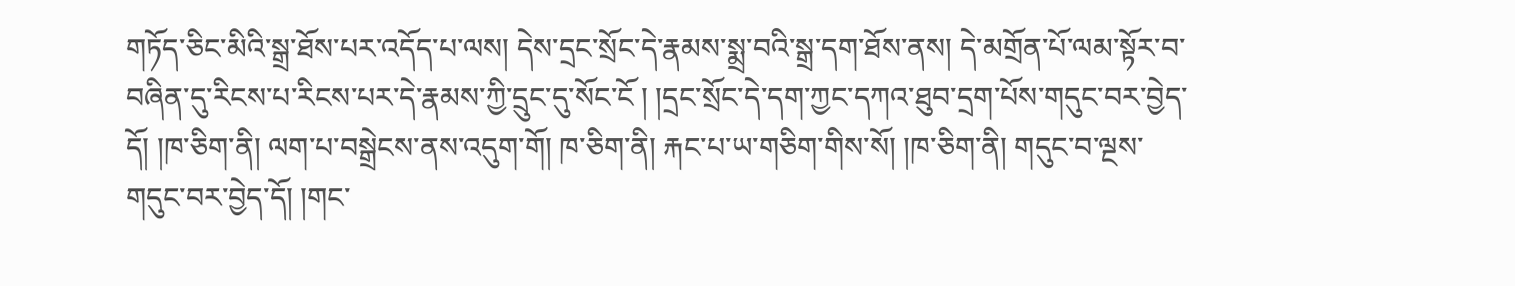གཏོད་ཅིང་མིའི་སྒྲ་ཐོས་པར་འདོད་པ་ལས། དེས་དྲང་སྲོང་དེ་རྣམས་སྨྲ་བའི་སྒྲ་དག་ཐོས་ནས། དེ་མགྲོན་པོ་ལམ་སྟོར་བ་བཞིན་དུ་རིངས་པ་རིངས་པར་དེ་རྣམས་ཀྱི་དྲུང་དུ་སོང་ངོ ། །དྲང་སྲོང་དེ་དག་ཀྱང་དཀའ་ཐུབ་དྲག་པོས་གདུང་བར་བྱེད་དོ། །ཁ་ཅིག་ནི། ལག་པ་བསྒྲེངས་ནས་འདུག་གོ། ཁ་ཅིག་ནི། རྐང་པ་ཡ་གཅིག་གིས་སོ། །ཁ་ཅིག་ནི། གདུང་བ་ལྔས་གདུང་བར་བྱེད་དོ། །གང་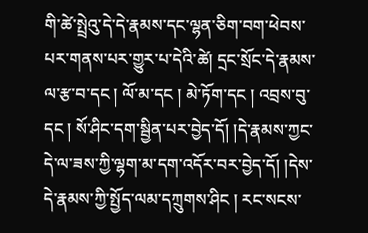གི་ཚེ་སྤྲེའུ་དེ་དེ་རྣམས་དང་ལྷན་ཅིག་བག་ཕེབས་པར་གནས་པར་གྱུར་པ་དེའི་ཚེ། དྲང་སྲོང་དེ་རྣམས་ལ་རྩ་བ་དང ། ལོ་མ་དང ། མེ་ཏོག་དང ། འབྲས་བུ་དང ། སོ་ཤིང་དག་སྦྱིན་པར་བྱེད་དོ། །དེ་རྣམས་ཀྱང་དེ་ལ་ཟས་ཀྱི་ལྷག་མ་དག་འདོར་བར་བྱེད་དོ། །དེས་དེ་རྣམས་ཀྱི་སྤྱོད་ལམ་དཀྲུགས་ཤིང ། རང་སངས་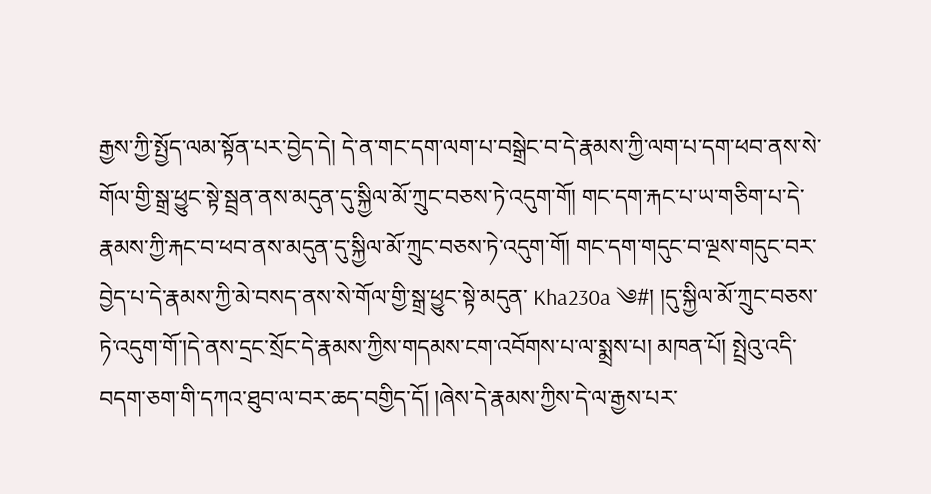རྒྱས་ཀྱི་སྤྱོད་ལམ་སྟོན་པར་བྱེད་དེ། དེ་ན་གང་དག་ལག་པ་བསྒྲེང་བ་དེ་རྣམས་ཀྱི་ལག་པ་དག་ཕབ་ནས་སེ་གོལ་གྱི་སྒྲ་ཕྱུང་སྟེ་སྦྲན་ནས་མདུན་དུ་སྐྱིལ་མོ་ཀྲུང་བཅས་ཏེ་འདུག་གོ། གང་དག་རྐང་པ་ཡ་གཅིག་པ་དེ་རྣམས་ཀྱི་རྐང་བ་ཕབ་ནས་མདུན་དུ་སྐྱིལ་མོ་ཀྲུང་བཅས་ཏེ་འདུག་གོ། གང་དག་གདུང་བ་ལྔས་གདུང་བར་བྱེད་པ་དེ་རྣམས་ཀྱི་མེ་བསད་ནས་སེ་གོལ་གྱི་སྒྲ་ཕྱུང་སྟེ་མདུན་ Kha230a ༄#། །དུ་སྐྱིལ་མོ་ཀྲུང་བཅས་ཏེ་འདུག་གོ་།དེ་ནས་དྲང་སྲོང་དེ་རྣམས་ཀྱིས་གདམས་ངག་འབོགས་པ་ལ་སྨྲས་པ། མཁན་པོ། སྤྲེའུ་འདི་བདག་ཅག་གི་དཀའ་ཐུབ་ལ་བར་ཆད་བགྱིད་དོ། །ཞེས་དེ་རྣམས་ཀྱིས་དེ་ལ་རྒྱས་པར་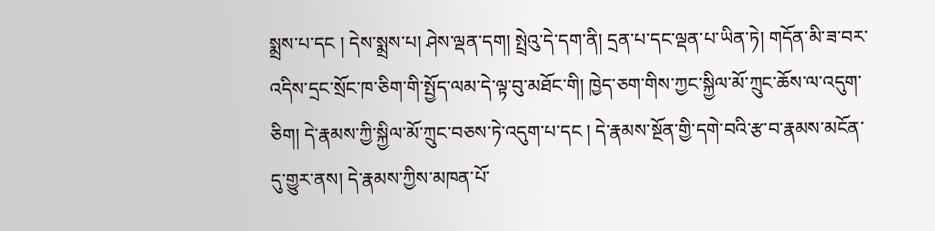སྨྲས་པ་དང ། དེས་སྨྲས་པ། ཤེས་ལྡན་དག། སྤྲེའུ་དེ་དག་ནི། དྲན་པ་དང་ལྡན་པ་ཡིན་ཏེ། གདོན་མི་ཟ་བར་འདིས་དྲང་སྲོང་ཁ་ཅིག་གི་སྤྱོད་ལམ་དེ་ལྟ་བུ་མཐོང་གི། ཁྱེད་ཅག་གིས་ཀྱང་སྐྱིལ་མོ་ཀྲུང་ཆོས་ལ་འདུག་ཅིག། དེ་རྣམས་ཀྱི་སྐྱིལ་མོ་ཀྲུང་བཅས་ཏེ་འདུག་པ་དང ། དེ་རྣམས་སྔོན་གྱི་དགེ་བའི་རྩ་བ་རྣམས་མངོན་དུ་གྱུར་ནས། དེ་རྣམས་ཀྱིས་མཁན་པོ་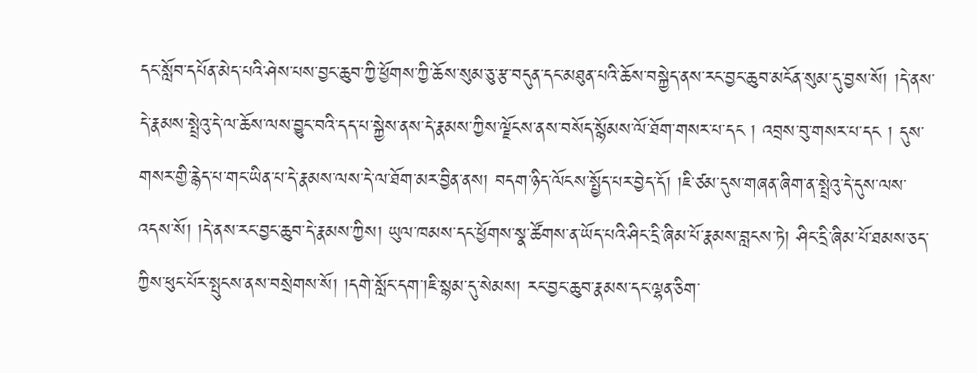དང་སློབ་དཔོན་མེད་པའི་ཤེས་པས་བྱང་ཆུབ་ཀྱི་ཕྱོགས་ཀྱི་ཆོས་སུམ་ཅུ་རྩ་བདུན་དང་མཐུན་པའི་ཆོས་བསྐྱེད་ནས་རང་བྱང་ཆུབ་མངོན་སུམ་དུ་བྱས་སོ། །དེ་ནས་དེ་རྣམས་སྤྲེའུ་དེ་ལ་ཆོས་ལས་བྱུང་བའི་དད་པ་སྐྱེས་ནས་དེ་རྣམས་ཀྱིས་ལྗོངས་ནས་བསོད་སྙོམས་ལོ་ཐོག་གསར་པ་དང ། འབྲས་བུ་གསར་པ་དང ། དུས་གསར་གྱི་རྙེད་པ་གང་ཡིན་པ་དེ་རྣམས་ལས་དེ་ལ་ཐོག་མར་བྱིན་ནས། བདག་ཉིད་ལོངས་སྤྱོད་པར་བྱེད་དོ། །ཇི་ཙམ་དུས་གཞན་ཞིག་ན་སྤྲེའུ་དེ་དུས་ལས་འདས་སོ། །དེ་ནས་རང་བྱང་ཆུབ་དེ་རྣམས་ཀྱིས། ཡུལ་ཁམས་དང་ཕྱོགས་སྣ་ཚོགས་ན་ཡོད་པའི་ཤིང་དྲི་ཞིམ་པོ་རྣམས་བླངས་ཏེ། ཤིང་དྲི་ཞིམ་པོ་ཐམས་ཅད་ཀྱིས་ཕུང་པོར་སྤུངས་ནས་བསྲེགས་སོ། །དགེ་སློང་དག་།ཇི་སྙམ་དུ་སེམས། རང་བྱང་ཆུབ་རྣམས་དང་ལྷན་ཅིག་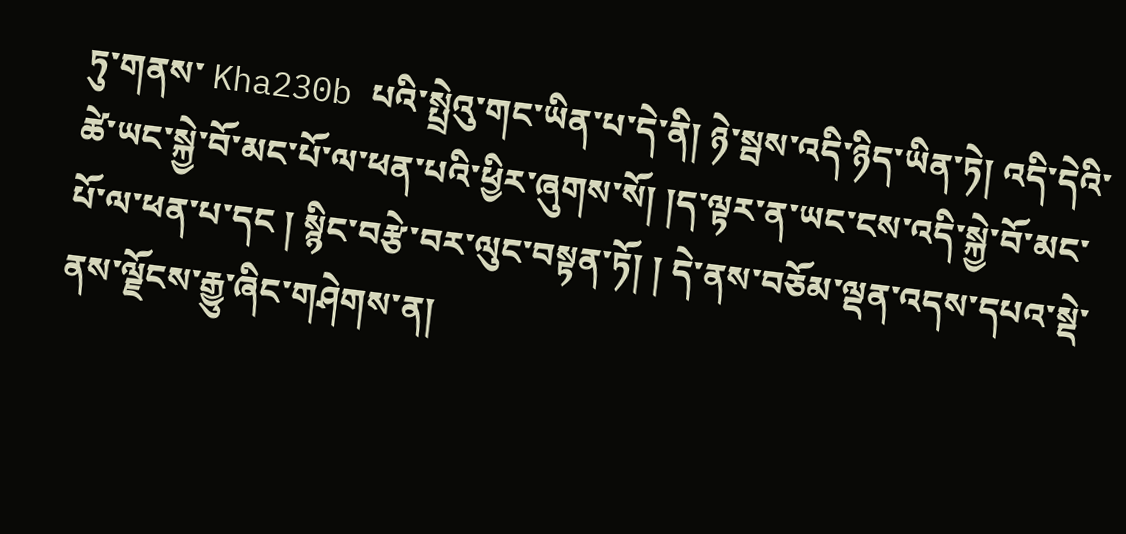ཏུ་གནས་ Kha230b པའི་སྤྲེའུ་གང་ཡིན་པ་དེ་ནི། ཉེ་སྦས་འདི་ཉིད་ཡིན་ཏེ། འདི་དེའི་ཚེ་ཡང་སྐྱེ་བོ་མང་པོ་ལ་ཕན་པའི་ཕྱིར་ཞུགས་སོ། །ད་ལྟར་ན་ཡང་ངས་འདི་སྐྱེ་བོ་མང་པོ་ལ་ཕན་པ་དང ། སྙིང་བརྩེ་བར་ལུང་བསྟན་ཏོ། ། དེ་ནས་བཅོམ་ལྡན་འདས་དཔའ་སྡེ་ནས་ལྗོངས་རྒྱུ་ཞིང་གཤེགས་ན།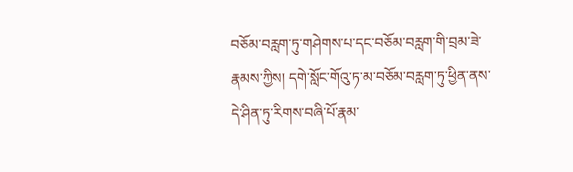བཅོམ་བརླག་ཏུ་གཤེགས་པ་དང་བཅོམ་བརླག་གི་བྲམ་ཟེ་རྣམས་ཀྱིས། དགེ་སློང་གོའུ་ཏ་མ་བཅོམ་བརླག་ཏུ་ཕྱིན་ནས་དེ་ཤིན་ཏུ་རིགས་བཞི་པོ་རྣམ་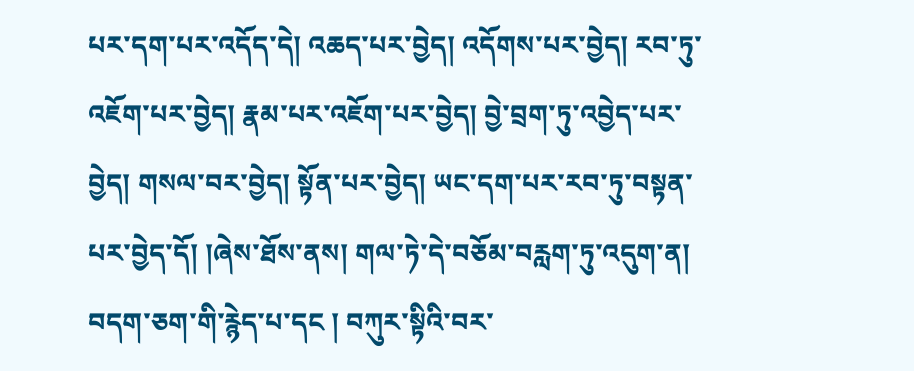པར་དག་པར་འདོད་དེ། འཆད་པར་བྱེད། འདོགས་པར་བྱེད། རབ་ཏུ་འཇོག་པར་བྱེད། རྣམ་པར་འཇོག་པར་བྱེད། བྱེ་བྲག་ཏུ་འབྱེད་པར་བྱེད། གསལ་བར་བྱེད། སྟོན་པར་བྱེད། ཡང་དག་པར་རབ་ཏུ་བསྟན་པར་བྱེད་དོ། །ཞེས་ཐོས་ནས། གལ་ཏེ་དེ་བཅོམ་བརླག་ཏུ་འདུག་ན། བདག་ཅག་གི་རྙེད་པ་དང ། བཀུར་སྟིའི་བར་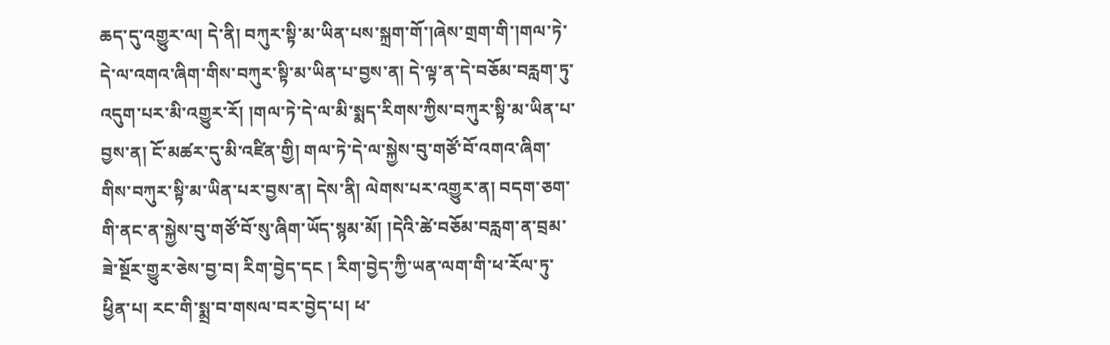ཆད་དུ་འགྱུར་ལ། དེ་ནི། བཀུར་སྟི་མ་ཡིན་པས་སྐྲག་གོ་།ཞེས་གྲག་གི་།གལ་ཏེ་དེ་ལ་འགའ་ཞིག་གིས་བཀུར་སྟི་མ་ཡིན་པ་བྱས་ན། དེ་ལྟ་ན་དེ་བཅོམ་བརླག་ཏུ་འདུག་པར་མི་འགྱུར་རོ། །གལ་ཏེ་དེ་ལ་མི་སྨད་རིགས་ཀྱིས་བཀུར་སྟི་མ་ཡིན་པ་བྱས་ན། ངོ་མཚར་དུ་མི་འཛིན་གྱི། གལ་ཏེ་དེ་ལ་སྐྱེས་བུ་གཙོ་བོ་འགའ་ཞིག་གིས་བཀུར་སྟི་མ་ཡིན་པར་བྱས་ན། དེས་ནི། ལེགས་པར་འགྱུར་ན། བདག་ཅག་གི་ནང་ན་སྐྱེས་བུ་གཙོ་བོ་སུ་ཞིག་ཡོད་སྙམ་མོ། །དེའི་ཚེ་བཅོམ་བརླག་ན་བྲམ་ཟེ་སྔོར་གྱུར་ཅེས་བྱ་བ། རིག་བྱེད་དང ། རིག་བྱེད་ཀྱི་ཡན་ལག་གི་ཕ་རོལ་ཏུ་ཕྱིན་པ། རང་གི་སྨྲ་བ་གསལ་བར་བྱེད་པ། ཕ་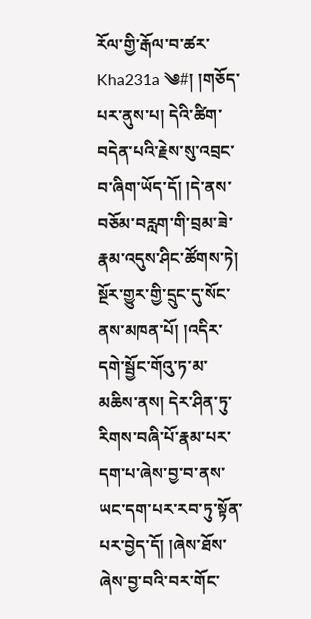རོལ་གྱི་རྒོལ་བ་ཚར་ Kha231a ༄#། །གཅོད་པར་ནུས་པ། དེའི་ཚིག་བདེན་པའི་རྗེས་སུ་འབྲང་བ་ཞིག་ཡོད་དོ། །དེ་ནས་བཅོམ་བརླག་གི་བྲམ་ཟེ་རྣམ་འདུས་ཤིང་ཚོགས་ཏེ། སྔོར་གྱུར་གྱི་དྲུང་དུ་སོང་ནས་མཁན་པོ། །འདིར་དགེ་སྦྱོང་གོའུ་ཏ་མ་མཆིས་ནས། དེར་ཤིན་ཏུ་རིགས་བཞི་པོ་རྣམ་པར་དག་པ་ཞེས་བྱ་བ་ནས་ཡང་དག་པར་རབ་ཏུ་སྟོན་པར་བྱེད་དོ། །ཞེས་ཐོས་ཞེས་བྱ་བའི་བར་གོང་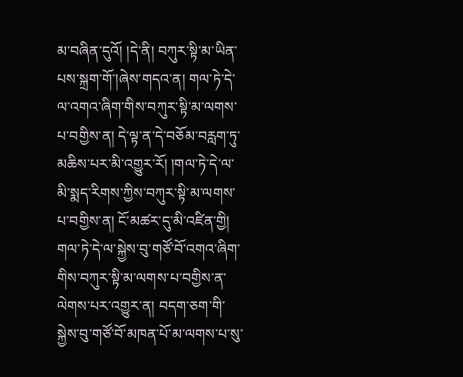མ་བཞིན་དུའོ། །དེ་ནི། བཀུར་སྟི་མ་ཡིན་པས་སྐྲག་གོ་།ཞེས་གདའ་ན། གལ་ཏེ་དེ་ལ་འགའ་ཞིག་གིས་བཀུར་སྟི་མ་ལགས་པ་བགྱིས་ན། དེ་ལྟ་ན་དེ་བཅོམ་བརླག་ཏུ་མཆིས་པར་མི་འགྱུར་རོ། །གལ་ཏེ་དེ་ལ་མི་སྨད་རིགས་ཀྱིས་བཀུར་སྟི་མ་ལགས་པ་བགྱིས་ན། ངོ་མཚར་དུ་མི་འཛིན་གྱི། གལ་ཏེ་དེ་ལ་སྐྱེས་བུ་གཙོ་བོ་འགའ་ཞིག་གིས་བཀུར་སྟི་མ་ལགས་པ་བགྱིས་ན་ལེགས་པར་འགྱུར་ན། བདག་ཅག་གི་སྐྱེས་བུ་གཙོ་བོ་མཁན་པོ་མ་ལགས་པ་སུ་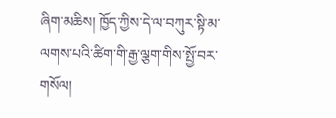ཞིག་མཆིས། ཁྱོད་ཀྱིས་དེ་ལ་བཀུར་སྟི་མ་ལགས་པའི་ཚིག་གི་རྒྱ་ལྕག་གིས་སྤྱོ་བར་གསོལ།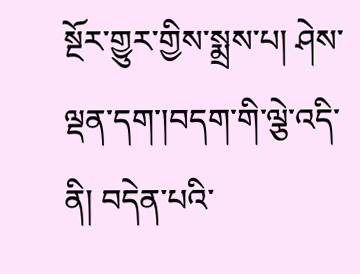སྔོར་གྱུར་གྱིས་སྨྲས་པ། ཤེས་ལྡན་དག་།བདག་གི་ལྕེ་འདི་ནི། བདེན་པའི་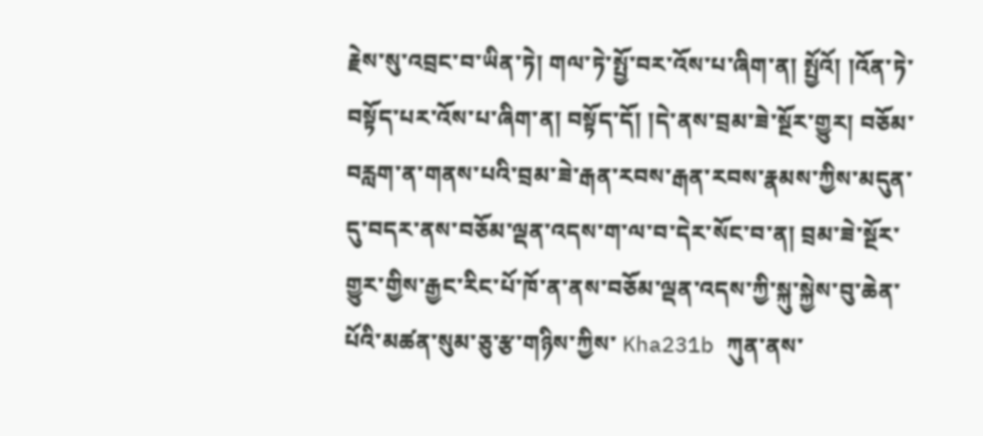རྗེས་སུ་འབྲང་བ་ཡིན་ཏེ། གལ་ཏེ་སྤྱོ་བར་འོས་པ་ཞིག་ན། སྤྱོའོ། །འོན་ཏེ་བསྟོད་པར་འོས་པ་ཞིག་ན། བསྟོད་དོ། །དེ་ནས་བྲམ་ཟེ་སྔོར་གྱུར། བཅོམ་བརླག་ན་གནས་པའི་བྲམ་ཟེ་རྒན་རབས་རྒན་རབས་རྣམས་ཀྱིས་མདུན་དུ་བདར་ནས་བཅོམ་ལྡན་འདས་ག་ལ་བ་དེར་སོང་བ་ན། བྲམ་ཟེ་སྔོར་གྱུར་གྱིས་རྒྱང་རིང་པོ་ཁོ་ན་ནས་བཅོམ་ལྡན་འདས་ཀྱི་སྐུ་སྐྱེས་བུ་ཆེན་པོའི་མཚན་སུམ་ཅུ་རྩ་གཉིས་ཀྱིས་ Kha231b ཀུན་ནས་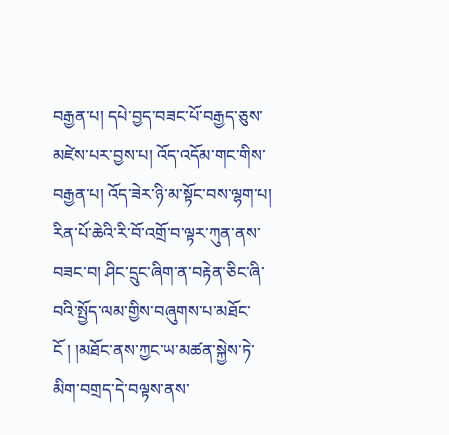བརྒྱན་པ། དཔེ་བྱད་བཟང་པོ་བརྒྱད་ཅུས་མཛེས་པར་བྱས་པ། འོད་འདོམ་གང་གིས་བརྒྱན་པ། འོད་ཟེར་ཉི་མ་སྟོང་བས་ལྷག་པ། རིན་པོ་ཆེའི་རི་བོ་འགྲོ་བ་ལྟར་ཀུན་ནས་བཟང་བ། ཤིང་དྲུང་ཞིག་ན་བརྟེན་ཅིང་ཞི་བའི་སྤྱོད་ལམ་གྱིས་བཞུགས་པ་མཐོང་ངོ ། །མཐོང་ནས་ཀྱང་ཡ་མཚན་སྐྱེས་ཏེ་མིག་བགྲད་དེ་བལྟས་ནས་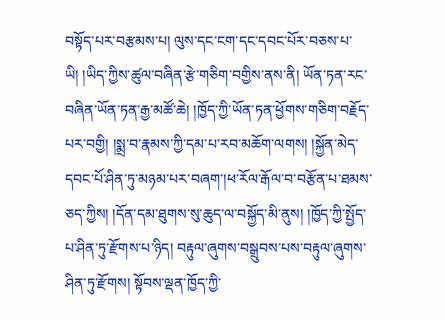བསྟོད་པར་བརྩམས་པ། ལུས་དང་ངག་དང་དབང་པོར་བཅས་པ་ཡི། །ཡིད་ཀྱིས་ཚུལ་བཞིན་རྩེ་གཅིག་བགྱིས་ནས་ནི། ཡོན་ཏན་རང་བཞིན་ཡོན་ཏན་རྒྱ་མཚོ་ཆེ། །ཁྱོད་ཀྱི་ཡོན་ཏན་ཕྱོགས་གཅིག་བརྗོད་པར་བགྱི། །སྨྲ་བ་རྣམས་ཀྱི་དམ་པ་རབ་མཆོག་ལགས། །སྐྱོན་མེད་དབང་པོ་ཤིན་ཏུ་མཉམ་པར་བཞག་།ཕ་རོལ་རྒོལ་བ་བརྩོན་པ་ཐམས་ཅད་ཀྱིས། །དོན་དམ་ཐུགས་སུ་ཆུད་ལ་བསྐྱོད་མི་ནུས། །ཁྱོད་ཀྱི་སྤྱོད་པ་ཤིན་ཏུ་རྫོགས་པ་ཉིད། བརྟུལ་ཞུགས་བསྒྲུབས་པས་བརྟུལ་ཞུགས་ཤིན་ཏུ་རྫོགས། སྟོབས་ལྡན་ཁྱོད་ཀྱི་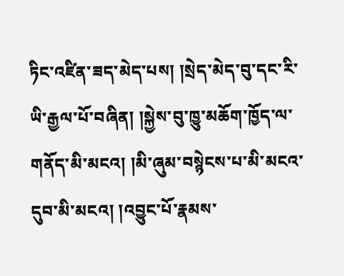ཏིང་འཛིན་ཟད་མེད་པས། །སྲེད་མེད་བུ་དང་རི་ཡི་རྒྱལ་པོ་བཞིན། །སྐྱེས་བུ་ཁྱུ་མཆོག་ཁྱོད་ལ་གནོད་མི་མངའ། །མི་ཞུམ་བསྙེངས་པ་མི་མངའ་དུབ་མི་མངའ། །འབྱུང་པོ་རྣམས་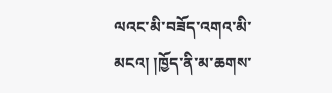ལའང་མི་བཟོད་འགའ་མི་མངའ། །ཁྱོད་ནི་མ་ཆགས་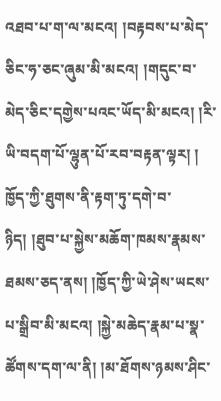འཐབ་པ་ག་ལ་མངའ། །བརྟབས་པ་མེད་ཅིང་ཧ་ཅང་ཞུམ་མི་མངའ། །གདུང་བ་མེད་ཅིང་དགྱེས་པའང་ཡོད་མི་མངའ། །རི་ཡི་བདག་པོ་ལྷུན་པོ་རབ་བརྟན་ལྟར། ། ཁྱོད་ཀྱི་ཐུགས་ནི་རྟག་ཏུ་དགེ་བ་ཉིད། །ཐུབ་པ་སྐྱེས་མཆོག་ཁམས་རྣམས་ཐམས་ཅད་ནས། །ཁྱོད་ཀྱི་ཡེ་ཤེས་ཡངས་པ་སྒྲིབ་མི་མངའ། །སྐྱེ་མཆེད་རྣམ་པ་སྣ་ཚོགས་དག་ལ་ནི། །མ་ཐོགས་ཉམས་ཤིང་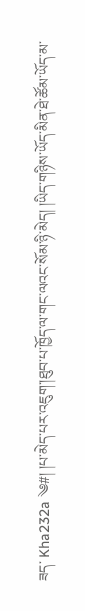ཟད་ Kha232a ༄#། །པ་མེད་པར་འཇུག་།ཐུབ་པ་ཁྱོད་ལ་གང་ལའང་སོམ་ཉི་མེད། །ཡིད་གཉིས་ཡོད་མིན་ཐེ་ཚོམ་ཡོད་མ་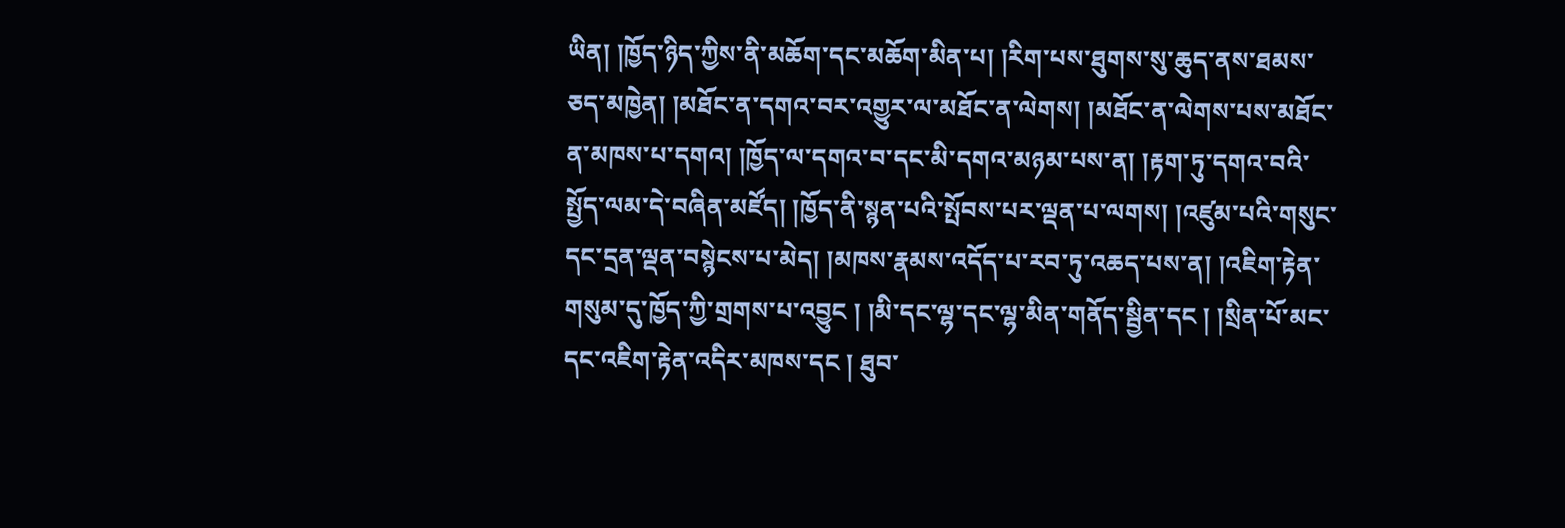ཡིན། །ཁྱོད་ཉིད་ཀྱིས་ནི་མཆོག་དང་མཆོག་མིན་པ། །རིག་པས་ཐུགས་སུ་ཆུད་ནས་ཐམས་ཅད་མཁྱེན། །མཐོང་ན་དགའ་བར་འགྱུར་ལ་མཐོང་ན་ལེགས། །མཐོང་ན་ལེགས་པས་མཐོང་ན་མཁས་པ་དགའ། །ཁྱོད་ལ་དགའ་བ་དང་མི་དགའ་མཉམ་པས་ན། །རྟག་ཏུ་དགའ་བའི་སྤྱོད་ལམ་དེ་བཞིན་མཛོད། །ཁྱོད་ནི་སྙན་པའི་སྤོབས་པར་ལྡན་པ་ལགས། །འཛུམ་པའི་གསུང་དང་དྲན་ལྡན་བསྙེངས་པ་མེད། །མཁས་རྣམས་འདོད་པ་རབ་ཏུ་འཆད་པས་ན། །འཇིག་རྟེན་གསུམ་དུ་ཁྱོད་ཀྱི་གྲགས་པ་འབྱུང ། །མི་དང་ལྷ་དང་ལྷ་མིན་གནོད་སྦྱིན་དང ། །སྲིན་པོ་མང་དང་འཇིག་རྟེན་འདིར་མཁས་དང ། ཐུབ་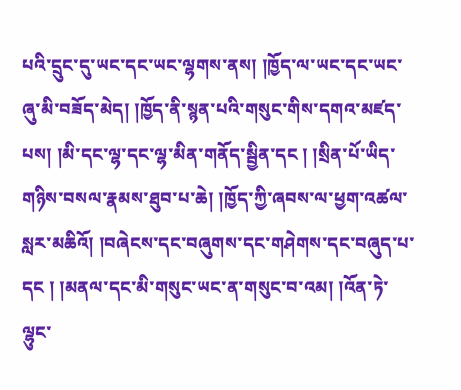པའི་དྲུང་དུ་ཡང་དང་ཡང་ལྷགས་ནས། །ཁྱོད་ལ་ཡང་དང་ཡང་ཞུ་མི་བཟོད་མེད། །ཁྱོད་ནི་སྙན་པའི་གསུང་གིས་དགའ་མཛད་པས། །མི་དང་ལྷ་དང་ལྷ་མིན་གནོད་སྦྱིན་དང ། །སྲིན་པོ་ཡིད་གཉིས་བསལ་རྣམས་ཐུབ་པ་ཆེ། །ཁྱོད་ཀྱི་ཞབས་ལ་ཕྱག་འཚལ་སླར་མཆིའོ། །བཞེངས་དང་བཞུགས་དང་གཤེགས་དང་བཞུད་པ་དང ། །མནལ་དང་མི་གསུང་ཡང་ན་གསུང་བ་འམ། །འོན་ཏེ་ལྷུང་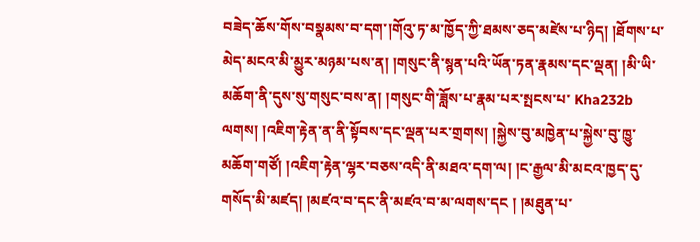བཟེད་ཆོས་གོས་བསྣམས་བ་དག་།གོའུ་ཏ་མ་ཁྱོད་ཀྱི་ཐམས་ཅད་མཛེས་པ་ཉིད། །ཐོགས་པ་མེད་མངའ་མི་མྱུར་མཉམ་པས་ན། །གསུང་ནི་སྙན་པའི་ཡོན་ཏན་རྣམས་དང་ལྡན། །མི་ཡི་མཆོག་ནི་དུས་སུ་གསུང་བས་ན། །གསུང་གི་ཟློས་པ་རྣམ་པར་སྤངས་པ་ Kha232b ལགས། །འཇིག་རྟེན་ན་ནི་སྟོབས་དང་ལྡན་པར་གྲགས། །སྐྱེས་བུ་མཁྱེན་པ་སྐྱེས་བུ་ཁྱུ་མཆོག་གཙོ། །འཇིག་རྟེན་ལྷར་བཅས་འདི་ནི་མཐའ་དག་ལ། །ང་རྒྱལ་མི་མངའ་ཁྱད་དུ་གསོད་མི་མཛད། །མཛའ་བ་དང་ནི་མཛའ་བ་མ་ལགས་དང ། །མཐུན་པ་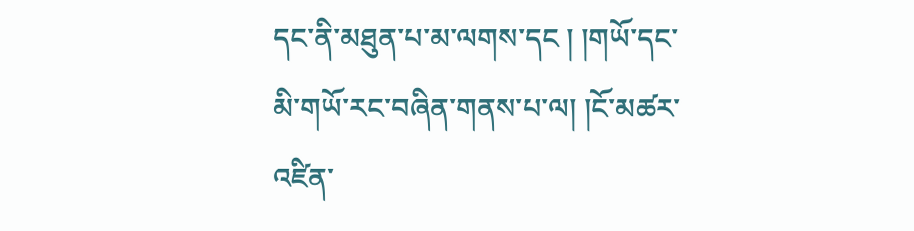དང་ནི་མཐུན་པ་མ་ལགས་དང ། །གཡོ་དང་མི་གཡོ་རང་བཞིན་གནས་པ་ལ། །ངོ་མཚར་འཛིན་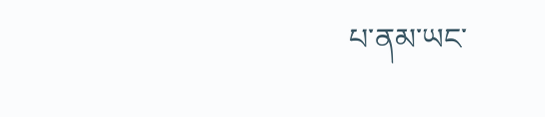པ་ནམ་ཡང་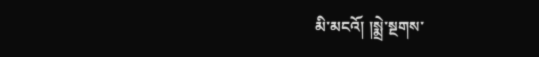མི་མངའོ། །སྨྲེ་སྔགས་